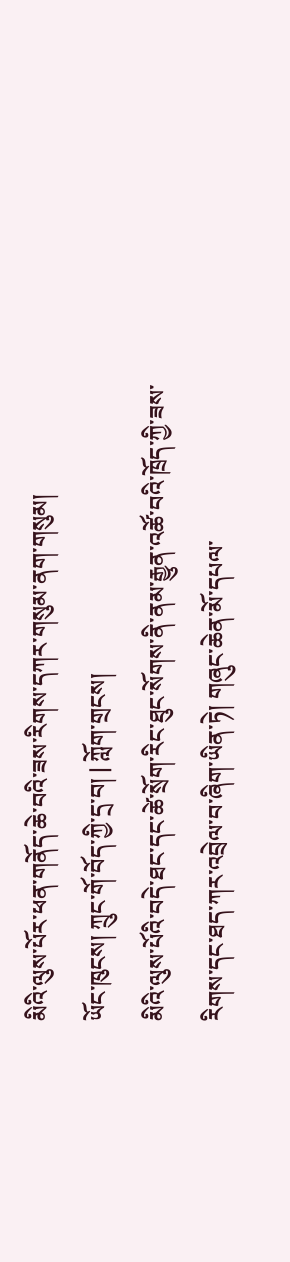མིའི་ལུས་པོར་ཕན་གནོད་ཆེ་བའི་ཟས་རིགས་དཀར་གསུམ་ནག་གསུམ།
ཡོང་ཁུངས། ཀྲུང་གོ་བོད་ཀྱི་དྲ་བ། | ཀློག་གྲངས།
མིའི་ལུས་པོའི་བདེ་ཐང་དང་ཚེ་སྲོག་རིང་ཐུང་སོགས་ནི་ནམ་རྒྱུན་འཚོ་བའི་ཁྲོད་ཀྱི་ཟས་རིགས་དང་ཐད་ཀར་འབྲེལ་བ་ཞིག་ཡིན་ཏེ། གཞུང་ཆེན་མོ་དཔལ་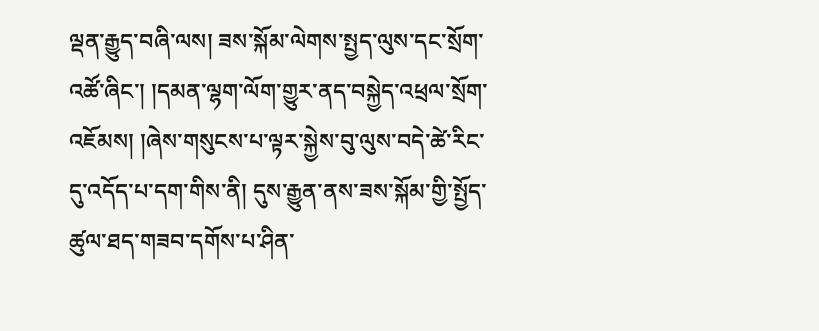ལྡན་རྒྱུད་བཞི་ལས། ཟས་སྐོམ་ལེགས་སྤྱད་ལུས་དང་སྲོག་འཚོ་ཞིང་། །དམན་ལྷག་ལོག་གྱུར་ནད་བསྐྱེད་འཕྲལ་སྲོག་འཇོམས། །ཞེས་གསུངས་པ་ལྟར་སྐྱེས་བུ་ལུས་བདེ་ཚེ་རིང་དུ་འདོད་པ་དག་གིས་ནི། དུས་རྒྱུན་ནས་ཟས་སྐོམ་གྱི་སྤྱོད་ཚུལ་ཐད་གཟབ་དགོས་པ་ཤིན་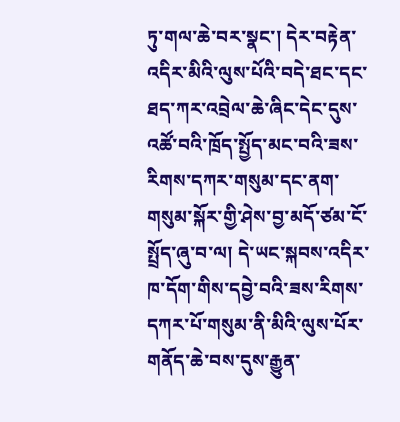ཏུ་གལ་ཆེ་བར་སྣང་། དེར་བརྟེན་འདིར་མིའི་ལུས་པོའི་བདེ་ཐང་དང་ཐད་ཀར་འབྲེལ་ཆེ་ཞིང་དེང་དུས་འཚོ་བའི་ཁྲོད་སྤྱོད་མང་བའི་ཟས་རིགས་དཀར་གསུམ་དང་ནག་གསུམ་སྐོར་གྱི་ཤེས་བྱ་མདོ་ཙམ་ངོ་སྤྲོད་ཞུ་བ་ལ། དེ་ཡང་སྐབས་འདིར་ཁ་དོག་གིས་དབྱེ་བའི་ཟས་རིགས་དཀར་པོ་གསུམ་ནི་མིའི་ལུས་པོར་གནོད་ཆེ་བས་དུས་རྒྱུན་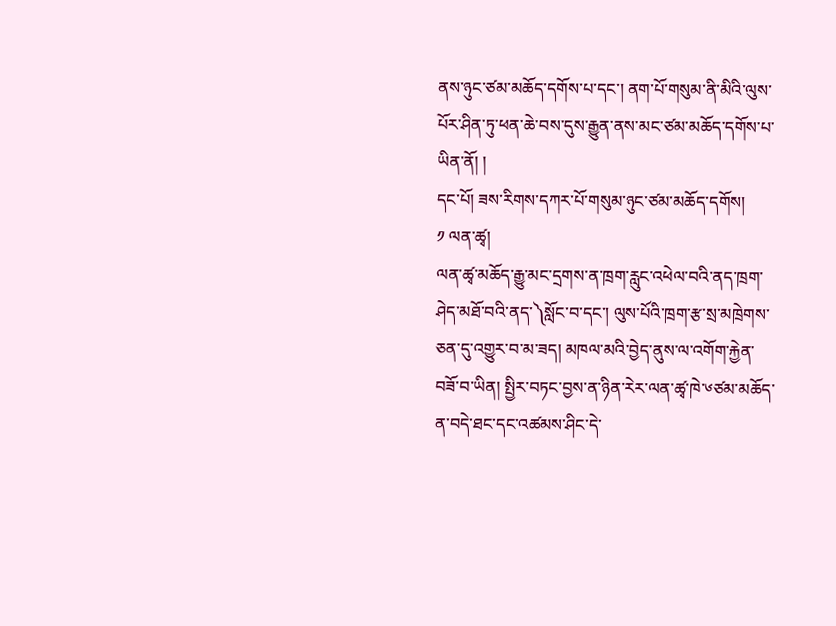ནས་ཉུང་ཙམ་མཆོད་དགོས་པ་དང་། ནག་པོ་གསུམ་ནི་མིའི་ལུས་པོར་ཤིན་ཏུ་ཕན་ཆེ་བས་དུས་རྒྱུན་ནས་མང་ཙམ་མཆོད་དགོས་པ་ཡིན་ནོ། །
དང་པོ། ཟས་རིགས་དཀར་པོ་གསུམ་ཉུང་ཙམ་མཆོད་དགོས།
༡ ལན་ཚྭ།
ལན་ཚྭ་མཆོད་རྒྱུ་མང་དྲགས་ན་ཁྲག་རླུང་འཕེལ་བའི་ནད་ཁྲག་ཤེད་མཐོ་བའི་ནད་༽སློང་བ་དང་། ལུས་པོའི་ཁྲག་རྩ་སྲ་མཁྲེགས་ཅན་དུ་འགྱུར་བ་མ་ཟད། མཁལ་མའི་བྱེད་ནུས་ལ་འགོག་རྐྱེན་བཟོ་བ་ཡིན། སྤྱིར་བཏང་བྱས་ན་ཉིན་རེར་ལན་ཚྭ་ཁེ་༦ཙམ་མཆོད་ན་བདེ་ཐང་དང་འཚམས་ཤིང་དེ་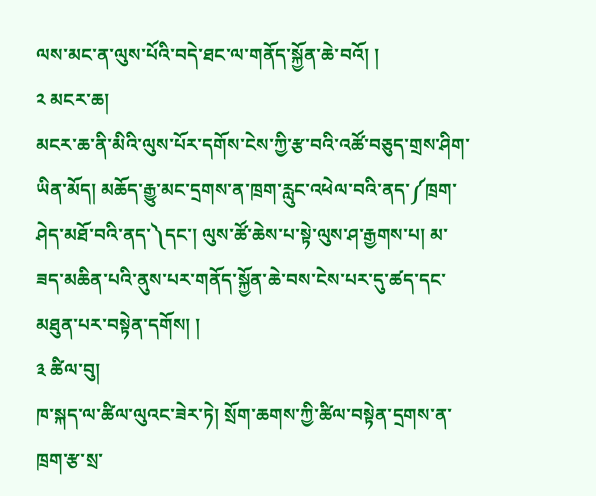ལས་མང་ན་ལུས་པོའི་བདེ་ཐང་ལ་གནོད་སྐྱོན་ཆེ་བའོ། །
༢ མངར་ཆ།
མངར་ཆ་ནི་མིའི་ལུས་པོར་དགོས་ངེས་ཀྱི་རྩ་བའི་འཚོ་བཅུད་གྲས་ཤིག་ཡིན་མོད། མཆོད་རྒྱུ་མང་དྲགས་ན་ཁྲག་རླུང་འཕེལ་བའི་ནད་༼ཁྲག་ཤེད་མཐོ་བའི་ནད་༽དང་། ལུས་ཚོ་ཆེས་པ་སྟེ་ལུས་ཤ་རྒྱགས་པ། མ་ཟད་མཆིན་པའི་ནུས་པར་གནོད་སྐྱོན་ཆེ་བས་ངེས་པར་དུ་ཚད་དང་མཐུན་པར་བསྟེན་དགོས། །
༣ ཚིལ་བུ།
ཁ་སྐད་ལ་ཚིལ་ལུའང་ཟེར་ཏེ། སྲོག་ཆགས་ཀྱི་ཚིལ་བསྟེན་དྲགས་ན་ཁྲག་རྩ་སྲ་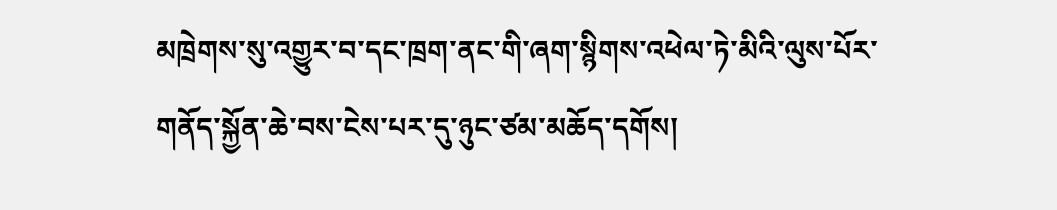མཁྲེགས་སུ་འགྱུར་བ་དང་ཁྲག་ནང་གི་ཞག་སྙིགས་འཕེལ་ཏེ་མིའི་ལུས་པོར་གནོད་སྐྱོན་ཆེ་བས་ངེས་པར་དུ་ཉུང་ཙམ་མཆོད་དགོས།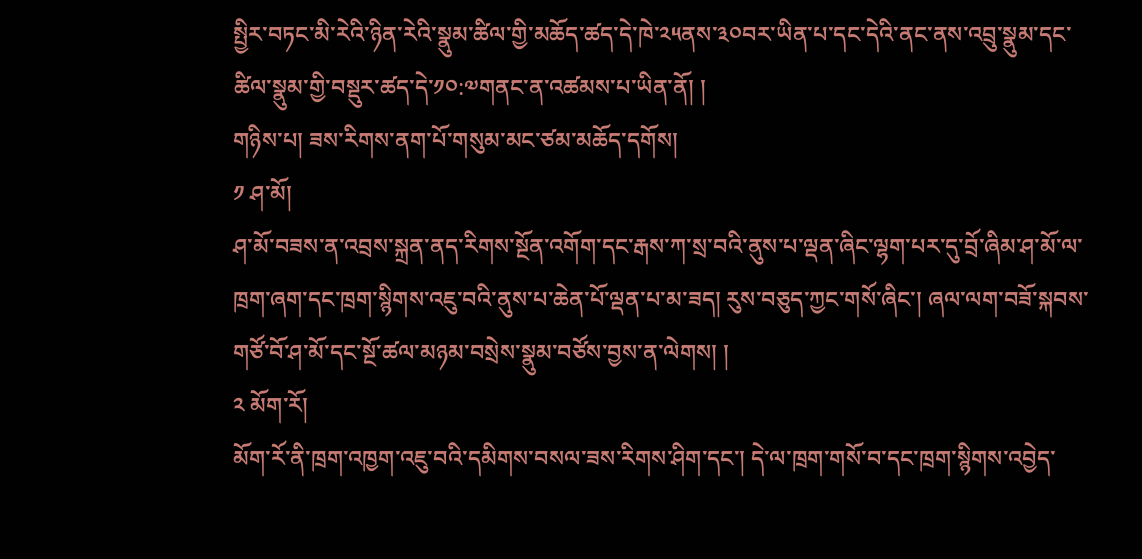སྤྱིར་བཏང་མི་རེའི་ཉིན་རེའི་སྣུམ་ཚིལ་གྱི་མཆོད་ཚད་དེ་ཁེ་༢༥ནས་༣༠བར་ཡིན་པ་དང་དེའི་ནང་ནས་འབྲུ་སྣུམ་དང་ཚིལ་སྣུམ་གྱི་བསྡུར་ཚད་དེ་༡༠:༧གནང་ན་འཚམས་པ་ཡིན་ནོ། །
གཉིས་པ། ཟས་རིགས་ནག་པོ་གསུམ་མང་ཙམ་མཆོད་དགོས།
༡ ཤ་མོ།
ཤ་མོ་བཟས་ན་འབྲས་སྐྲན་ནད་རིགས་སྔོན་འགོག་དང་རྒས་ཀ་སྲ་བའི་ནུས་པ་ལྡན་ཞིང་ལྷག་པར་དུ་བྲོ་ཞིམ་ཤ་མོ་ལ་ཁྲག་ཞག་དང་ཁྲག་སྙིགས་འཇུ་བའི་ནུས་པ་ཆེན་པོ་ལྡན་པ་མ་ཟད། རུས་བཅུད་ཀྱང་གསོ་ཞིང་། ཞལ་ལག་བཟོ་སྐབས་གཙོ་བོ་ཤ་མོ་དང་སྔོ་ཚལ་མཉམ་བསྲེས་སྣུམ་བཙོས་བྱས་ན་ལེགས། །
༢ མོག་རོ།
མོག་རོ་ནི་ཁྲག་འཁྱག་འཇུ་བའི་དམིགས་བསལ་ཟས་རིགས་ཤིག་དང་། དེ་ལ་ཁྲག་གསོ་བ་དང་ཁྲག་སྙིགས་འབྱེད་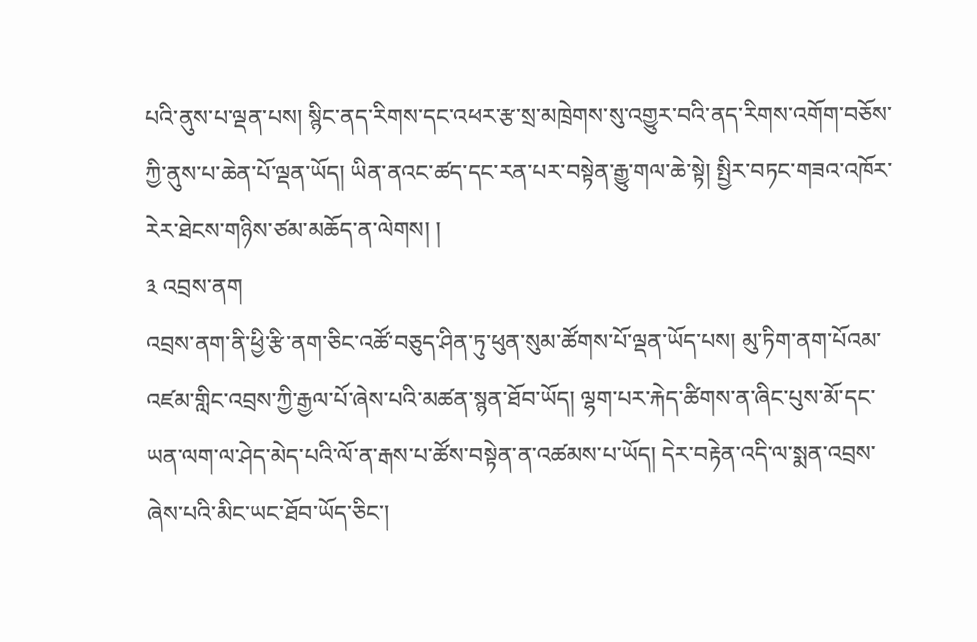པའི་ནུས་པ་ལྡན་པས། སྙིང་ནད་རིགས་དང་འཕར་རྩ་སྲ་མཁྲེགས་སུ་འགྱུར་བའི་ནད་རིགས་འགོག་བཅོས་ཀྱི་ནུས་པ་ཆེན་པོ་ལྡན་ཡོད། ཡིན་ནའང་ཚད་དང་རན་པར་བསྟེན་རྒྱུ་གལ་ཆེ་སྟེ། སྤྱིར་བཏང་གཟའ་འཁོར་རེར་ཐེངས་གཉིས་ཙམ་མཆོད་ན་ལེགས། །
༣ འབྲས་ནག
འབྲས་ནག་ནི་ཕྱི་རྩི་ནག་ཅིང་འཚོ་བཅུད་ཤིན་ཏུ་ཕུན་སུམ་ཚོགས་པོ་ལྡན་ཡོད་པས། མུ་ཏིག་ནག་པོའམ་འཛམ་གླིང་འབྲས་ཀྱི་རྒྱལ་པོ་ཞེས་པའི་མཚན་སྙན་ཐོབ་ཡོད། ལྷག་པར་རྐེད་ཚིགས་ན་ཞིང་པུས་མོ་དང་ཡན་ལག་ལ་ཤེད་མེད་པའི་ལོ་ན་རྒས་པ་ཚོས་བསྟེན་ན་འཚམས་པ་ཡོད། དེར་བརྟེན་འདི་ལ་སྨན་འབྲས་ཞེས་པའི་མིང་ཡང་ཐོབ་ཡོད་ཅིང་།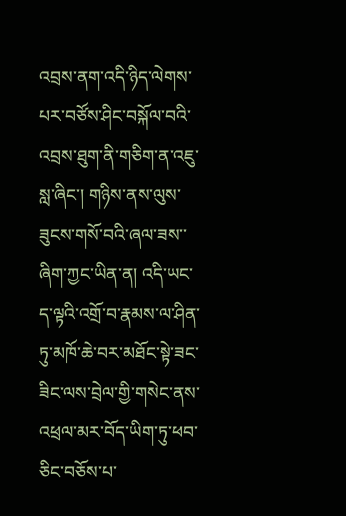འབྲས་ནག་འདི་ཉིད་ལེགས་པར་བཙོས་ཤིང་བསྐོལ་བའི་འབྲས་ཐུག་ནི་གཅིག་ན་འཇུ་སླ་ཞིང་། གཉིས་ནས་ལུས་ཟུངས་གསོ་བའི་ཞལ་ཟས་་ཞིག་ཀྱང་ཡིན་ན། འདི་ཡང་ད་ལྟའི་འགྲོ་བ་རྣམས་ལ་ཤིན་ཏུ་མཁོ་ཆེ་བར་མཐོང་སྟེ་ཟང་ཟིང་ལས་བྲེལ་གྱི་གསེང་ནས་འཕྲལ་མར་བོད་ཡིག་ཏུ་ཕབ་ཅིང་བཅོས་པ་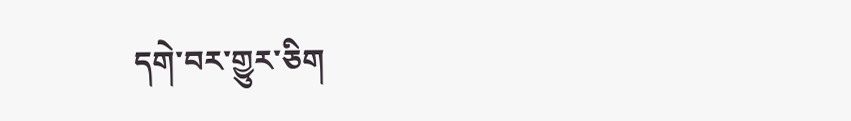དགེ་བར་གྱུར་ཅིག